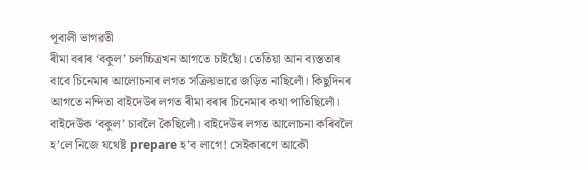পূবালী ভাগৱতী
ৰীমা বৰাৰ ‘বকুল’ চলচ্চিত্ৰখন আগতে চাইছোঁ। তেতিয়া আন ব্যস্ততাৰ বাবে চিনেমাৰ আলোচনাৰ লগত সক্ৰিয়ভাৱে জড়িত নাছিলোঁ। কিছুদিনৰ আগতে নন্দিতা বাইদেউৰ লগত ৰীমা বৰাৰ চিনেমাৰ কথা পাতিছিলোঁ। বাইদেউক ‘বকুল’ চাবলৈ কৈছিলোঁ। বাইদেউৰ লগত আলোচনা কৰিবলৈ হ’লে নিজে যথেষ্ট prepare হ’ব লাগে! সেইকাৰণে আকৌ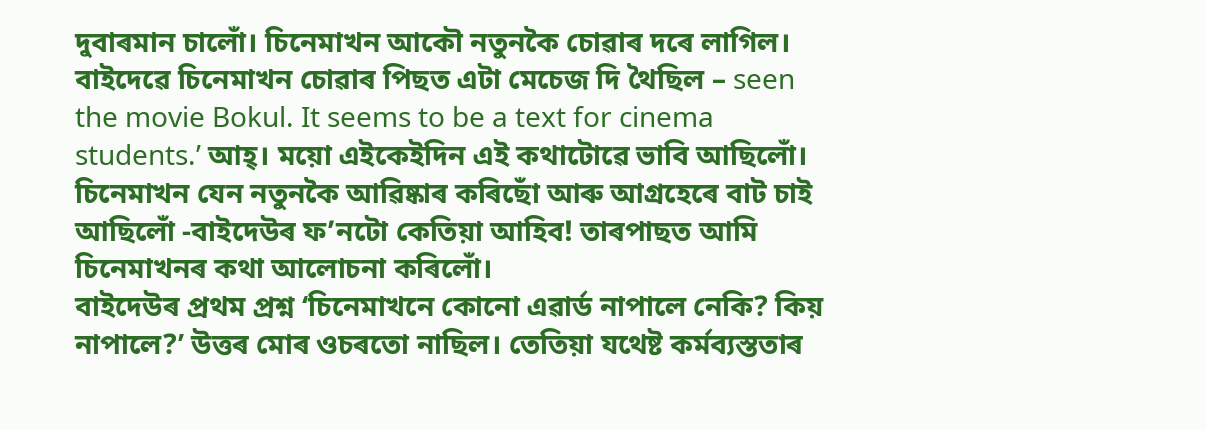দুবাৰমান চালোঁ। চিনেমাখন আকৌ নতুনকৈ চোৱাৰ দৰে লাগিল। বাইদেৱে চিনেমাখন চোৱাৰ পিছত এটা মেচেজ দি থৈছিল – seen the movie Bokul. It seems to be a text for cinema students.’ আহ্। ময়ো এইকেইদিন এই কথাটোৱে ভাবি আছিলোঁ। চিনেমাখন যেন নতুনকৈ আৱিষ্কাৰ কৰিছোঁ আৰু আগ্ৰহেৰে বাট চাই আছিলোঁ -বাইদেউৰ ফʼনটো কেতিয়া আহিব! তাৰপাছত আমি চিনেমাখনৰ কথা আলোচনা কৰিলোঁ।
বাইদেউৰ প্ৰথম প্ৰশ্ন ‘চিনেমাখনে কোনো এৱাৰ্ড নাপালে নেকি? কিয় নাপালে?’ উত্তৰ মোৰ ওচৰতো নাছিল। তেতিয়া যথেষ্ট কৰ্মব্যস্ততাৰ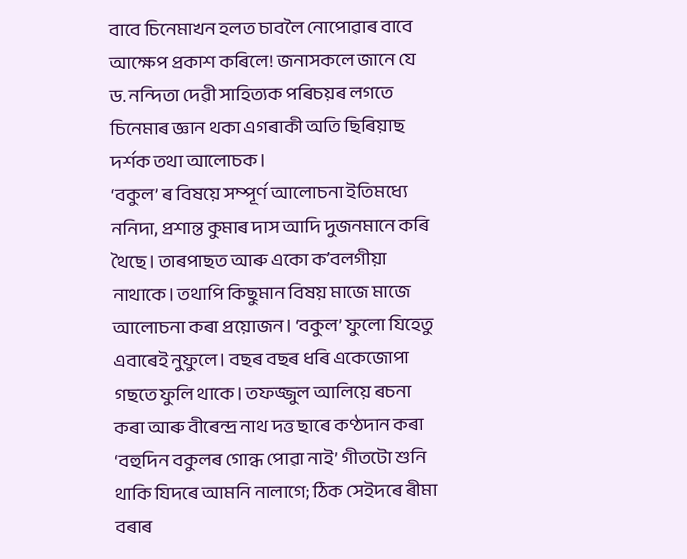বাবে চিনেমাখন হলত চাবলৈ নোপোৱাৰ বাবে আক্ষেপ প্ৰকাশ কৰিলে! জনাসকলে জানে যে ড. নন্দিতা দেৱী সাহিত্যক পৰিচয়ৰ লগতে চিনেমাৰ জ্ঞান থকা এগৰাকী অতি ছিৰিয়াছ দৰ্শক তথা আলোচক।
‘বকুল’ ৰ বিষয়ে সম্পূৰ্ণ আলোচনা ইতিমধ্যে ননিদা, প্ৰশান্ত কুমাৰ দাস আদি দুজনমানে কৰি থৈছে। তাৰপাছত আৰু একো কʼবলগীয়া নাথাকে। তথাপি কিছুমান বিষয় মাজে মাজে আলোচনা কৰা প্ৰয়োজন। ‘বকুল’ ফুলো যিহেতু এবাৰেই নুফুলে। বছৰ বছৰ ধৰি একেজোপা গছতে ফুলি থাকে। তফজ্জুল আলিয়ে ৰচনা কৰা আৰু বীৰেন্দ্ৰ নাথ দত্ত ছাৰে কণ্ঠদান কৰা ‘বহুদিন বকুলৰ গোন্ধ পোৱা নাই’ গীতটো শুনি থাকি যিদৰে আমনি নালাগে; ঠিক সেইদৰে ৰীমা বৰাৰ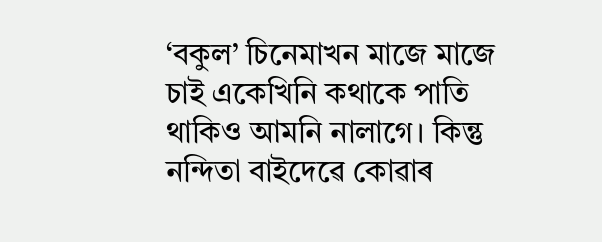‘বকুল’ চিনেমাখন মাজে মাজে চাই একেখিনি কথাকে পাতি থাকিও আমনি নালাগে। কিন্তু নন্দিতা বাইদেৱে কোৱাৰ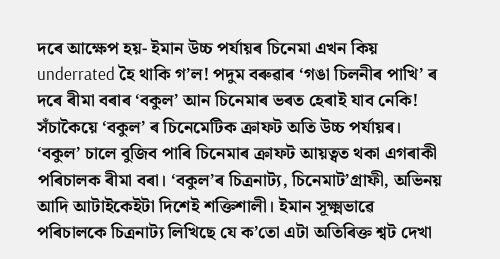দৰে আক্ষেপ হয়- ইমান উচ্চ পৰ্যায়ৰ চিনেমা এখন কিয় underrated হৈ থাকি গʼল! পদুম বৰুৱাৰ ‘গঙা চিলনীৰ পাখি’ ৰ দৰে ৰীমা বৰাৰ ‘বকুল’ আন চিনেমাৰ ভৰত হেৰাই যাব নেকি!
সঁচাকৈয়ে ‘বকুল’ ৰ চিনেমেটিক ক্ৰাফট অতি উচ্চ পৰ্যায়ৰ। ‘বকুল’ চালে বুজিব পাৰি চিনেমাৰ ক্ৰাফট আয়ত্বত থকা এগৰাকী পৰিচালক ৰীমা বৰা। ‘বকুল’ৰ চিত্ৰনাট্য, চিনেমাটʼগ্ৰাফী, অভিনয় আদি আটাইকেইটা দিশেই শক্তিশালী। ইমান সূক্ষ্মভাৱে পৰিচালকে চিত্ৰনাট্য লিখিছে যে কʼতো এটা অতিৰিক্ত শ্বট দেখা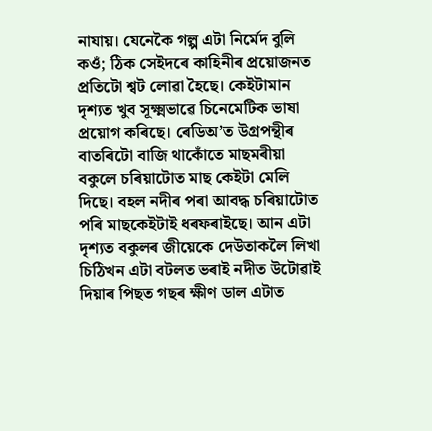নাযায়। যেনেকৈ গল্প এটা নিৰ্মেদ বুলি কওঁ; ঠিক সেইদৰে কাহিনীৰ প্ৰয়োজনত প্ৰতিটো শ্বট লোৱা হৈছে। কেইটামান দৃশ্যত খুব সূক্ষ্মভাৱে চিনেমেটিক ভাষা প্ৰয়োগ কৰিছে। ৰেডিঅ’ত উগ্ৰপন্থীৰ বাতৰিটো বাজি থাকোঁতে মাছমৰীয়া বকুলে চৰিয়াটোত মাছ কেইটা মেলি দিছে। বহল নদীৰ পৰা আবদ্ধ চৰিয়াটোত পৰি মাছকেইটাই ধৰফৰাইছে। আন এটা দৃশ্যত বকুলৰ জীয়েকে দেউতাকলৈ লিখা চিঠিখন এটা বটলত ভৰাই নদীত উটোৱাই দিয়াৰ পিছত গছৰ ক্ষীণ ডাল এটাত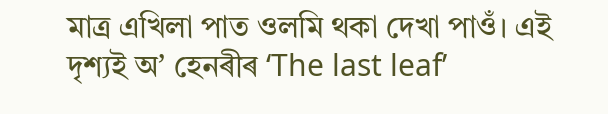মাত্ৰ এখিলা পাত ওলমি থকা দেখা পাওঁ। এই দৃশ্যই অʼ হেনৰীৰ ‘The last leaf’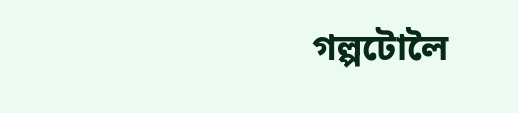গল্পটোলৈ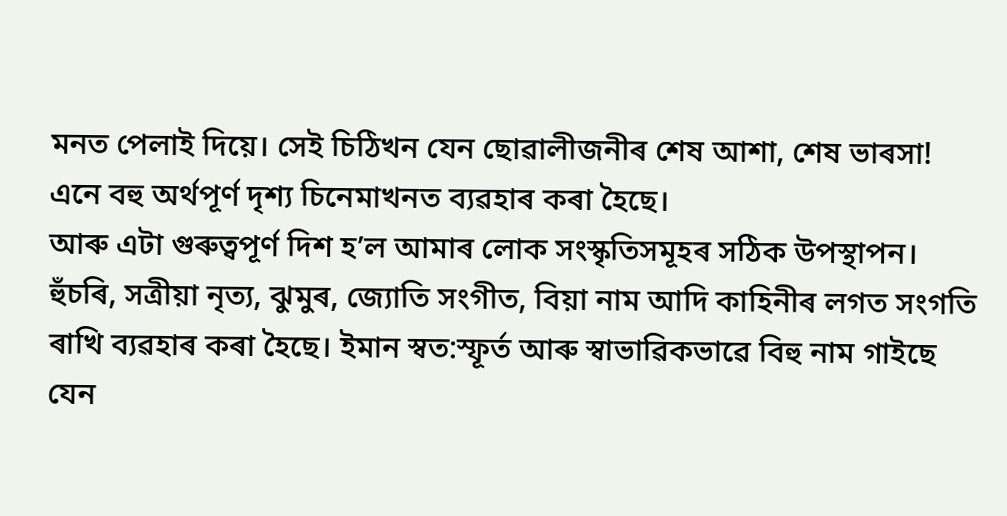মনত পেলাই দিয়ে। সেই চিঠিখন যেন ছোৱালীজনীৰ শেষ আশা, শেষ ভাৰসা! এনে বহু অৰ্থপূৰ্ণ দৃশ্য চিনেমাখনত ব্যৱহাৰ কৰা হৈছে।
আৰু এটা গুৰুত্বপূৰ্ণ দিশ হ’ল আমাৰ লোক সংস্কৃতিসমূহৰ সঠিক উপস্থাপন। হুঁচৰি, সত্ৰীয়া নৃত্য, ঝুমুৰ, জ্যোতি সংগীত, বিয়া নাম আদি কাহিনীৰ লগত সংগতি ৰাখি ব্যৱহাৰ কৰা হৈছে। ইমান স্বত:স্ফূৰ্ত আৰু স্বাভাৱিকভাৱে বিহু নাম গাইছে যেন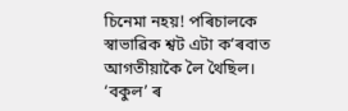চিনেমা নহয়! পৰিচালকে স্বাভাৱিক শ্বট এটা কʼৰবাত আগতীয়াকৈ লৈ থৈছিল।
‘বকুল’ ৰ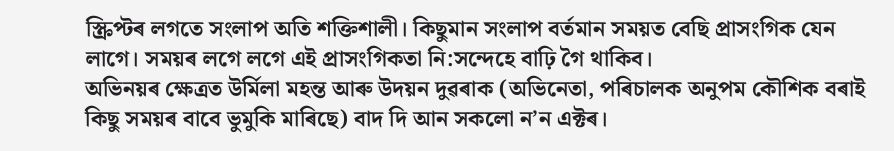স্ক্ৰিপ্টৰ লগতে সংলাপ অতি শক্তিশালী। কিছুমান সংলাপ বৰ্তমান সময়ত বেছি প্ৰাসংগিক যেন লাগে। সময়ৰ লগে লগে এই প্ৰাসংগিকতা নি:সন্দেহে বাঢ়ি গৈ থাকিব।
অভিনয়ৰ ক্ষেত্ৰত উৰ্মিলা মহন্ত আৰু উদয়ন দুৱৰাক (অভিনেতা, পৰিচালক অনুপম কৌশিক বৰাই কিছু সময়ৰ বাবে ভুমুকি মাৰিছে) বাদ দি আন সকলো নʼন এক্টৰ।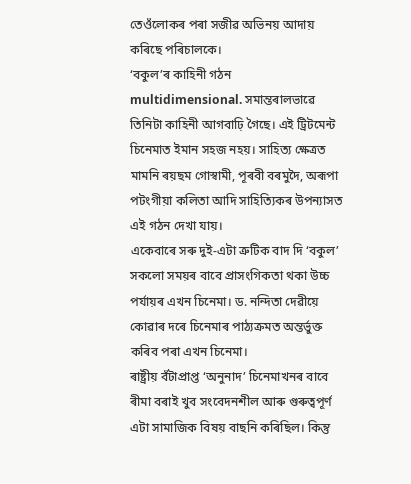তেওঁলোকৰ পৰা সজীৱ অভিনয় আদায় কৰিছে পৰিচালকে।
‘বকুল’ৰ কাহিনী গঠন multidimensional. সমান্তৰালভাৱে তিনিটা কাহিনী আগবাঢ়ি গৈছে। এই ট্ৰিটমেন্ট চিনেমাত ইমান সহজ নহয়। সাহিত্য ক্ষেত্ৰত মামনি ৰয়ছম গোস্বামী, পূৰবী বৰমুদৈ, অৰূপা পটংগীয়া কলিতা আদি সাহিত্যিকৰ উপন্যাসত এই গঠন দেখা যায়।
একেবাৰে সৰু দুই-এটা ত্ৰুটিক বাদ দি ‘বকুল’ সকলো সময়ৰ বাবে প্ৰাসংগিকতা থকা উচ্চ পৰ্যায়ৰ এখন চিনেমা। ড. নন্দিতা দেৱীয়ে কোৱাৰ দৰে চিনেমাৰ পাঠ্যক্ৰমত অন্তৰ্ভুক্ত কৰিব পৰা এখন চিনেমা।
ৰাষ্ট্ৰীয় বঁটাপ্ৰাপ্ত ‘অনুনাদ’ চিনেমাখনৰ বাবে ৰীমা বৰাই খুব সংবেদনশীল আৰু গুৰুত্বপূৰ্ণ এটা সামাজিক বিষয় বাছনি কৰিছিল। কিন্তু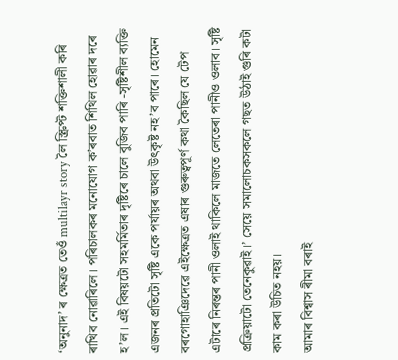‘অনুনাদ’ ৰ ক্ষেত্ৰত তেওঁ multilayr story লৈ স্ক্ৰিপ্ট শক্তিশালী কৰি ৰাখিব নোৱাৰিলে। পৰিচালকৰ মনোযোগ কʼৰবাত শিথিল হোৱাৰ দৰে হ’ল। এই বিষয়টো সহমৰ্মিতাৰ দৃষ্টিৰে চালে বুজিব পাৰি -সৃষ্টিশীল ব্যক্তি এজনৰ প্ৰতিটো সৃষ্টি একে পৰ্যায়ৰ অথবা উৎকৃষ্ট নহ’ব পাৰে। হোমেন বৰগোহাঞিদেৱে এইক্ষেত্ৰত এষাৰ গুৰুত্বপূৰ্ণ কথা কৈছিল যে টেপ এটাৰে নিৰন্তৰ পানী ওলাই থাকিলে মাজতে লেতেৰা পানীও ওলাব। সৃষ্টি প্ৰক্ৰিয়াটো তেনেকুৱাই।’ সেয়ে সমালোচকসকলে গছত উঠাই গুৰি কটা কাম কৰা উচিত নহয়।
আমাৰ বিশ্বাস ৰীমা বৰাই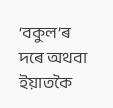‘বকুল’ৰ দৰে অথবা ইয়াতকৈ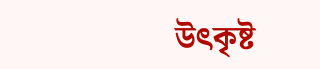উৎকৃষ্ট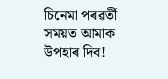চিনেমা পৰৱৰ্তী সময়ত আমাক উপহাৰ দিব!